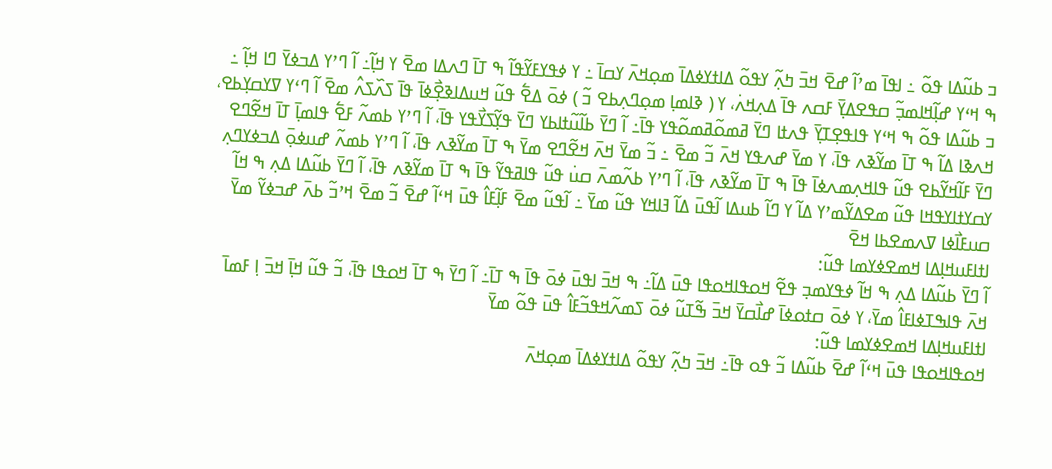ߏ ߕߎ߬ߡߊ ߟߋ߬ ߸ ߊߟߊ߫ ߘߴߊ߬ ߝߐ߫ ߞߏ߫ ߤߍ߲߬ ߌߟߋ߬ ߡߊߙߌߦߡߊ߫ ߘߋ߲ߞߍ߫ ߌߛߊ߫ ߸ ߌ ߦߟߌߓߌ߬ߟߊ߬ ߒ ߠߊ߫ ߣߍߡߊ ߘߐ߫ ߌ ߞߊ߲߬߸ ߊ߬ ߣߴߌ ߡߏߦߌ߫ ߣߊ ߞߊ߲߬ ߸ ߒ ߞߵߌ ߝߊ߲߬ߞߊߘߏ߲߬ ߛߟߐߡߌ߲߫ ߓߛߍ ߟߊ߫ ߡߍ߲ߞߍ߭، ߌ ( ߢߊߘߊ߲ ߘߋ߲ߣߍ߲ߕߐ ߏ߬ ) ߦߋ߫ ߡߐ߱ ߟߎ߬ ߞߎߡߊߢߐ߲߯ߦߊ߫ ߟߊ߫ ߖߍ߰ߖߍ߮ ߘߐ߫ ߊ߬ ߣߵߌ ߜߌߛߌ߲ߕߐ، ߏ ߕߎ߬ߡߊ ߟߋ߬ ߒ ߞߵߌ ߟߊߟߐ߲ߠߌ߲߫ ߟߍߙߊ ߣߌ߫ ߥߘߋ߬ߥߘߋ߬ߟߌ ߟߊ߫߸ ߊ߬ ߣߌ߫ ߕߊ߬ߎ߬ߙߊߕߌ ߣߌ߫ ߟߌ߲߬ߖߌ߯ߟߌ ߟߊ߫، ߊ߬ ߣߴߌ ߕߘߍ߬ ߓߐ߱ ߟߊߘߊ߲߫ ߠߊ߫ ߞߐ߬ߣߐ ߞߍߢߊ ߡߊ߬ ߒ ߠߊ߫ ߘߌ߬ߢߍ ߟߊ߫، ߌ ߘߌ߫ ߝߍߟߌ ߞߍ߫ ߏ߬ ߘߐ߫ ߸ ߏ߬ ߘߌ߫ ߞߍ߫ ߞߐ߬ߣߐ ߘߌ߫ ߒ ߠߊ߫ ߘߌ߬ߢߍ ߟߊ߫، ߊ߬ ߣߴߌ ߕߘߍ߬ ߝߎߦߋ߲߫ ߡߏߦߌߣߍ߲ ߣߌ߫ ߓߊ߬ߞߌ߬ߕߐ ߟߎ߬ ߟߊߞߍ߲ߘߍߦߊ߫ ߟߊ߫ ߒ ߠߊ߫ ߘߌ߬ߢߍ ߟߊ߫، ߊ߬ ߣߴߌ ߕߍ߬ߘߍ߫ ߛߎ߭ ߟߎ߬ ߟߊߥߟߌ߬ ߟߊ߫ ߒ ߠߊ߫ ߘߌ߬ߢߍ ߟߊ߫، ߊ߬ ߣߌ߫ ߕߎ߬ߡߊ ߡߍ߲ ߒ ߞߊ߬ ߌߛߌߙߊߌߟߞߊ ߟߎ߬ ߘߐߡߌ߬ߘߴߌ ߡߊ߬ ߌ ߣߊ߬ ߕߎߡߊ ߊ߬ߟߎ߫ ߡߊ߬ ߔߊߞߌ ߟߎ߬ ߘߌ߫ ߸ ߊ߬ߟߎ߬ ߘߐ߫ ߓߊ߲߬ߓߊ߮ ߟߎ߫ ߞߵߊ߬ ߝߐ߫ ߏ߬ ߘߐ߫ ߞߴߏ߬ ߕߍ߫ ߝߏߦߌ߬ ߘߌ߫ ߛߎߓߊ߯ߦߊ ߜߍߘߐߕߊ ߞߐ߫
ߊߙߊߓߎߞߊ߲ߡߊ ߞߘߐߦߌߘߊ ߟߎ߬:
ߊ߬ ߣߌ߫ ߕߎ߬ߡߊ ߡߍ߲ ߒ ߞߊ߬ ߦߟߌߘߏ߲ ߟߐ߬ ߞߋߟߊߞߋߟߊ ߟߎ߫ ߡߊ߬߸ ߒ ߞߏ߫ ߊߟߎ߫ ߦߋ߫ ߟߊ߫ ߒ ߠߊ߫߸ ߊ߬ ߣߌ߫ ߒ ߠߊ߫ ߞߋߟߊ ߟߊ߫، ߏ߬ ߟߎ߬ ߞߊ߲߫ ߞߏ߫ ߊ߲ ߓߘߊ߫ ߞߍ߫ ߟߊߒߠߦߊߓߊ߮ ߘߌ߫، ߌ ߦߋ߫ ߛߙߋߦߊ߫ ߝߊ߯ߛߌ߫ ߞߏ߫ ߒ߬ߠߎ߬ ߦߋ߫ ߖߘߍ߬ߞߟߏ߬ߓߊ߮ ߟߎ߫ ߟߋ߬ ߘߌ߫
ߊߙߊߓߎߞߊ߲ߡߊ ߞߘߐߦߌߘߊ ߟߎ߬:
ߞߋߟߊߞߋߟߊ ߟߎ߫ ߞߵߊ߬ ߝߐ߫ ߕߎ߬ߡߊ ߏ߬ ߟߋ ߟߊ߫߸ ߞߏ߫ ߤߍ߲߬ ߌߟߋ߬ ߡߊߙߌߦߡߊ߫ ߘߋ߲ߞߍ߫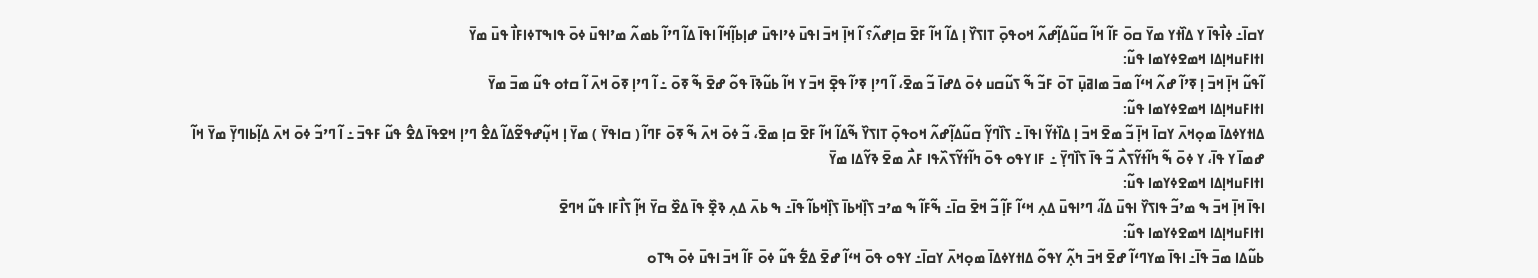ߌߛߊ߫߸ ߦߊ߯ߟߊ߫ ߌ ߡߊ߰ߙߌ ߘߌ߫ ߛߋ߫ ߓߊ߬ ߞߊ߬ ߛߎ߬ߡߊ߲߬ߝߍ߬ ߞߋߟߋ߲߫ ߠߊߖߌ߰ ߊ߲ ߡߊ߬ ߞߊ߬ ߓߐ߫ ߛߊ߲ߝߍ߬؟ ߊ߬ ߞߊ߲߫ ߞߏ߫ ߊߟߎ߫ ߦߴߊߟߎ߫ ߝߊ߲ߕߊ߲߬ߞߊ߬ ߊߟߊ߫ ߡߊ߬ ߣߴߊ߬ ߕߘߍ߬ ߘߴߊߟߎ߫ ߦߋ߫ ߟߊߒߠߦߊߓߊ߯ ߟߎ߫ ߘߌ߫
ߊߙߊߓߎߞߊ߲ߡߊ ߞߘߐߦߌߘߊ ߟߎ߬:
ߊ߬ߟߎ߬ ߞߊ߲߫ ߞߏ߫ ߊ߲ ߧߴߊ߬ ߝߍ߬ ߞߵߊ߬ ߘߏ߫ ߘߊߥߎ߲߫ ߠߋ߫ ߓߏ߬ ߒ߬ ߖߎ߬ߛߎ ߦߋ߫ ߡߝߊ߫ ߏ߬ ߘߐ߫، ߊ߬ ߣߴߊ߲ ߧߴߊ߬ ߟߐ߲߫ ߞߏ߫ ߌ ߞߊ߬ ߕߎ߬ߢߊ߫ ߟߋ߬ ߝߐ߫ ߒ߬ ߧߋ߫ ߸ ߊ߬ ߣߴߊ߲ ߧߋ߫ ߞߍ߫ ߊ߬ ߛߙߋ ߟߎ߬ ߘߏ߫ ߘߌ߫
ߊߙߊߓߎߞߊ߲ߡߊ ߞߘߐߦߌߘߊ ߟߎ߬:
ߡߊߙߌߦߡߊ߫ ߘߋ߲ߞߍ߫ ߌߛߊ߫ ߞߊ߲߫ ߏ߬ ߘߐ߫ ߞߏ߫ ߊ߲ ߡߊ߰ߙߌ߬ ߊߟߊ߫ ߸ ߖߊ߰ߣߌ߲߬ ߛߎ߬ߡߊ߲߬ߝߍ߬ ߞߋߟߋ߲߫ ߠߊߖߌ߰ ߒ߬ߡߊ߬ ߞߊ߬ ߓߐ߫ ߛߊ߲ ߘߐ߫، ߏ߬ ߦߋ߫ ߞߍ߫ ߒ߬ ߧߋ߫ ߓߣߊ߬ ( ߛߊߟߌ߫ ) ߘߌ߫ ߊ߲ ߞߎ߲߬ߝߟߐ߬ߡߊ߬ ߡߐ߮ ߣߴߊ߲ ߞߐߟߊ߫ ߡߐ߮ ߟߎ߬ ߓߟߏ߫ ߸ ߊ߬ ߣߴߏ߬ ߦߋ߫ ߞߍ߫ ߡߊ߲߬ߕߊߣߌ߲߫ ߘߌ߫ ߞߊ߬ ߝߘߊ߫ ߌ ߟߊ߫، ߌ ߦߋ߫ ߒ߬ ߤߊ߬ߙߌ߬ߖߍ߯ ߏ߬ ߟߊ߫ ߖߊ߰ߣߌ߲߫ ߸ ߓߊ ߌߟߋ ߟߋ߫ ߤߊ߬ߙߌ߬ߖߍ߰ߟߊ ߓߍ߯ ߘߐ߫ ߢߌ߬ߡߊ ߘߌ߫
ߊߙߊߓߎߞߊ߲ߡߊ ߞߘߐߦߌߘߊ ߟߎ߬:
ߊߟߊ߫ ߞߊ߲߫ ߞߏ߫ ߒ ߘߴߏ߬ ߟߊߖߌ߰ ߊߟߎ߫ ߡߊ߬، ߣߴߊߟߎ߫ ߡߍ߲ ߞߵߊ߬ ߓߊ߲߬ ߏ߬ ߞߐ߫ ߛߊ߫߸ ߒ߬ߓߊ߬ ߒ ߘߴߏ ߖߊ߲߰ߞߕߊ߫ ߖߊ߲߰ߞߕߊ߬ ߟߊ߫߸ ߒ ߕߍ߫ ߡߍ߲ ߢߐ߲߰ ߟߊ߫ ߡߐ߰ ߛߌ߫ ߞߊ߲߬ ߖߊ߯ߓߊ ߟߎ߬ ߞߣߐ߫
ߊߙߊߓߎߞߊ߲ߡߊ ߞߘߐߦߌߘߊ ߟߎ߬:
ߕߎ߬ߡߊ ߘߏ߫ ߟߊ߫߸ ߊߟߊ߫ ߘߌߣߵߊ߬ ߝߐ߫ ߞߏ߫ ߤߍ߲߬ ߌߟߋ߬ ߡߊߙߌߦߡߊ߫ ߘߋ߲ߞߍ߫ ߌߛߊ߫߸ ߌߟߋ ߟߋ߫ ߞߵߊ߬ ߝߐ߫ ߡߐ߱ ߟߎ߬ ߦߋ߫ ߓߊ߬ ߞߏ߫ ߊߟߎ߫ ߦߋ߫ ߒߠߋ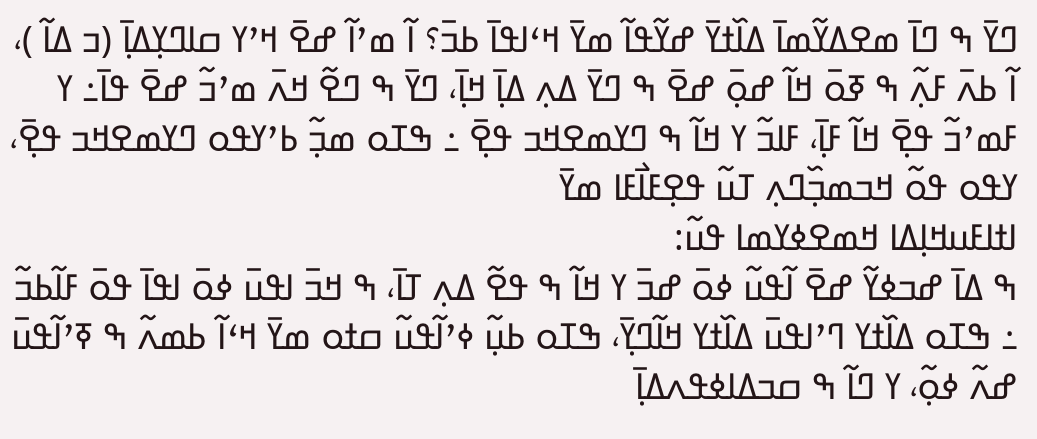ߣߌ߫ ߒ ߣߊ߫ ߘߐߡߌ߬ߘߊ߫ ߡߊ߰ߙߌ߫ ߝߌ߬ߟߊ߬ ߘߌ߫ ߞߵߊߟߊ߫ ߕߏ߫؟ ߊ߬ ߘߴߊ߬ ߝߐ߫ ߞߴߌ ߛߊߣߌ߲ߡߊ߲߫ (ߏ ߡߊ߬ )، ߊ߬ ߕߍ߫ ߓߍ߲߬ ߒ ߧߋ߫ ߞߊ߬ ߝߋ߲߫ ߝߐ߫ ߒ ߣߌ߫ ߡߍ߲ ߡߊ߲߫ ߞߊ߲߫، ߣߌ߫ ߒ ߣߐ߬ ߞߍ߫ ߘߴߏ߬ ߝߐ߫ ߟߊ߫߸ ߌ ߓߘߴߏ߬ ߟߐ߲߫ ߞߊ߬ ߓߊ߲߫، ߓߊߏ߬ ߌ ߞߊ߬ ߒ ߣߌߘߐߞߏ ߟߐ߲߫ ߸ ߒߠߋ ߘߏ߲߬ ߕߴߌߟߋ ߣߌߘߐߞߏ ߟߐ߲߫، ߌߟߋ ߟߋ߬ ߞߏߘߏ߲߰ߣߍ߲ ߠߎ߬ ߟߐ߲ߓߊ߯ߓߊ ߘߌ߫
ߊߙߊߓߎߞߊ߲ߡߊ ߞߘߐߦߌߘߊ ߟߎ߬:
ߒ ߡߊ߫ ߝߏߦߌ߬ ߝߐ߫ ߊ߬ߟߎ߬ ߦߋ߫ ߝߏ߫ ߌ ߞߊ߬ ߒ ߟߐ߬ ߡߍ߲ ߠߊ߫، ߒ ߞߏ߫ ߊߟߎ߫ ߦߋ߫ ߊߟߊ߫ ߟߋ߫ ߓߊ߬ߕߏ߬ ߸ ߒߠߋ ߡߊ߰ߙߌ ߣߴߊߟߎ߫ ߡߊ߰ߙߌ ߞߊ߬ߣߌ߲߫، ߒߠߋ ߕߎ߲߬ ߦߴߊ߬ߟߎ߬ ߛߙߋ ߘߌ߫ ߞߵߊ߬ ߕߘߍ߬ ߒ ߧߴߊ߬ߟߎ߫ ߝߍ߬ ߦߋ߲߬، ߌ ߣߊ߬ ߒ ߛߏߡߊߦߟߍߡߊ߲߫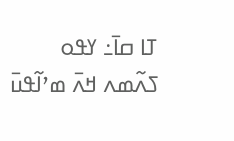ߠߊ ߛߊ߫߸ ߌߟߋ ߖߍ߬ߘߍ ߞߍ߫ ߘߴߊ߬ߟߎ߫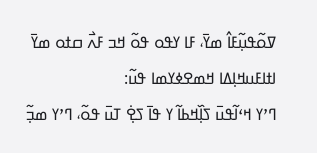ߜߋ߬ߟߎ߲߬ߓߊ߮ ߘߌ߫، ߓߊ ߌߟߋ ߟߋ߬ ߞߏ ߓߍ߯ ߛߙߋ ߘߌ߫
ߊߙߊߓߎߞߊ߲ߡߊ ߞߘߐߦߌߘߊ ߟߎ߬:
ߣߴߌ ߞߵߊ߬ߟߎ߫ ߖߊ߲߰ߞߕߊ߬ ߌ ߟߊ߫ ߖߐ߲߭ ߠߎ߫ ߟߋ߬، ߣߴߌ ߘߏ߲߬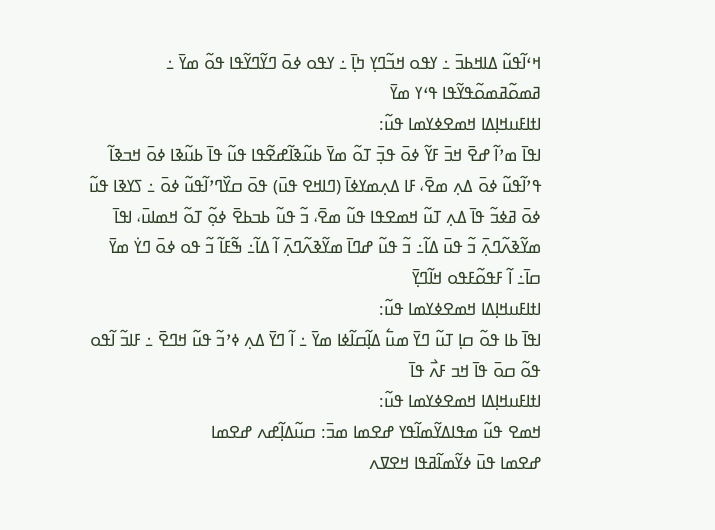ߞߵߊ߬ߟߎ߬ ߡߊߞߕߏ߫ ߸ ߌߟߋ ߞߏ߬ߣߌ߲ ߤߊ߲߫ ߸ ߌߟߋ ߦߋ߫ ߣߌ߬ߣߌ߬ߟߊ ߟߋ߬ ߘߌ߫ ߸ ߥߘߋ߬ߥߘߋ߬ߟߌ߬ߟߊ ߟߵߌ ߘߌ߫
ߊߙߊߓߎߞߊ߲ߡߊ ߞߘߐߦߌߘߊ ߟߎ߬:
ߊߟߊ߫ ߘߴߊ߬ ߝߐ߫ ߞߏ߫ ߓߌ߬ ߦߋ߫ ߟߏ߲߫ ߠߋ߬ ߘߌ߫ ߕߎ߬ߢߊ߬ߝߐ߬ߟߊ ߟߎ߬ ߟߊ߫ ߕߎ߬ߢߊ ߦߋ߫ ߞߏߢߊ߬ ߟߴߊ߬ߟߎ߬ ߦߋ߫ ߡߍ߲ ߘߐ߫، ߓߊ ߡߍ߲ߘߌߦߊ߫ (ߣߊߞߐ ߟߎ߫) ߟߋ߫ ߛߌ߰ߣߴߊ߬ߟߎ߬ ߦߋ߫ ߸ ߖߌߢߊ ߟߎ߬ ߦߋ߫ ߥߦߏ߬ ߟߊ߫ ߡߍ߲ ߠߎ߬ ߞߘߐߟߊ ߟߎ߬ ߘߐ߫، ߏ߬ ߟߎ߬ ߕߏߕߐ߫ ߦߋ߲߬ ߠߋ߬ ߞߘߊߎ߫، ߊߟߊ߫ ߘߌ߬ߢߍ߬ߣߍ߲߫ ߏ߬ ߟߎ߫ ߡߊ߬߸ ߏ߬ ߟߎ߬ ߝߣߊ߫ ߘߌ߬ߢߍ߬ߣߍ߲߫ ߊ߬ ߡߊ߬߸ ߒ߬ߓߊ߬ ߏ߬ ߟߋ ߦߋ߫ ߣߌ߭ ߘߌ߫ ߛߊ߫߸ ߊ߬ ߓߟߋ߬ߓߟߋ ߞߊ߬ߣߌ߲߫
ߊߙߊߓߎߞߊ߲ߡߊ ߞߘߐߦߌߘߊ ߟߎ߬:
ߊߟߊ߫ ߕߊ ߟߋ߬ ߛߊ߲ ߠߎ߬ ߣߌ߫ ߘߎ߱ ߡߊ߲߬ߛߊ߬ߦߊ ߘߌ߫ ߸ ߊ߬ ߣߌ߫ ߡߍ߲ ߦߴߏ߬ ߟߎ߬ ߞߣߐ߫ ߸ ߓߊߏ߬ ߊ߬ߟߋ ߟߋ߬ ߛߋ߫ ߟߊ߫ ߞߏ ߓߍ߯ ߟߊ߫
ߊߙߊߓߎߞߊ߲ߡߊ ߞߘߐߦߌߘߊ ߟߎ߬:
ߞߘߐ ߟߎ߬ ߘߟߊߡߌ߬ߘߊ߬ߟߌ ߝߐߘߊ ߘߏ߫: ߛߎ߬ߡߊ߲߬ߝߍ ߝߐߘߊ
ߝߐߘߊ ߟߎ߫ ߦߌ߬ߘߊ߬ߥߟߊ ߞߐߜߍ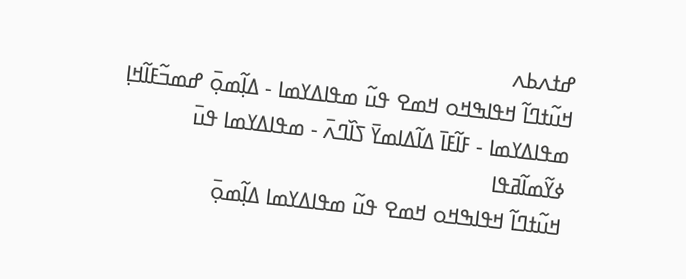ߝߙߍߕߍ
ߞߎ߬ߙߣߊ߬ ߞߟߊߒߞߋ ߞߘߐ ߟߎ߬ ߘߟߊߡߌߘߊ - ߡߊ߲߬ߘߋ߲߫ ߝߘߏ߬ߓߊ߬ߞߊ߲ ߘߟߊߡߌߘߊ - ߓߊ߬ߓߊ߫ ߡߊ߬ߡߊߘߌ߫ ߖߊ߰ߣߍ߫ - ߘߟߊߡߌߘߊ ߟߎ߫ ߦߌ߬ߘߊ߬ߥߟߊ
ߞߎ߬ߙߣߊ߬ ߞߟߊߒߞߋ ߞߘߐ ߟߎ߬ ߘߟߊߡߌߘߊ ߡߊ߲߬ߘߋ߲߫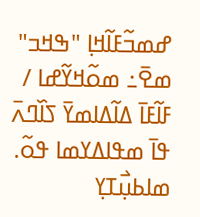ߝߘߏ߬ߓߊ߬ߞߊ߲ "ߒߞߏ" ߘߐ߫߸ ߘߋ߬ߞߌ߬ߝߊ / ߓߊ߬ߓߊ߫ ߡߊ߬ߡߊߘߌ߫ ߖߊ߰ߣߍ߫ ߟߊ߫ ߘߟߊߡߌߘߊ ߟߋ߬.
ߘߊߕߎ߲߯ߠߌ߲